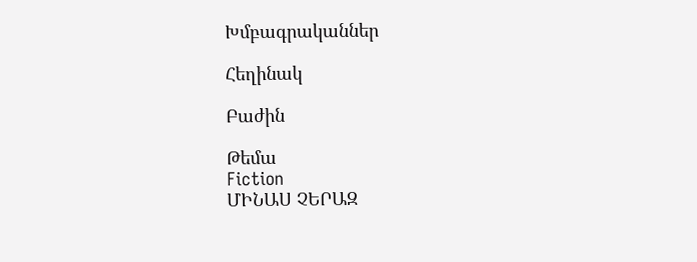Խմբագրականներ

Հեղինակ

Բաժին

Թեմա
Fiction
ՄԻՆԱՍ ՉԵՐԱԶ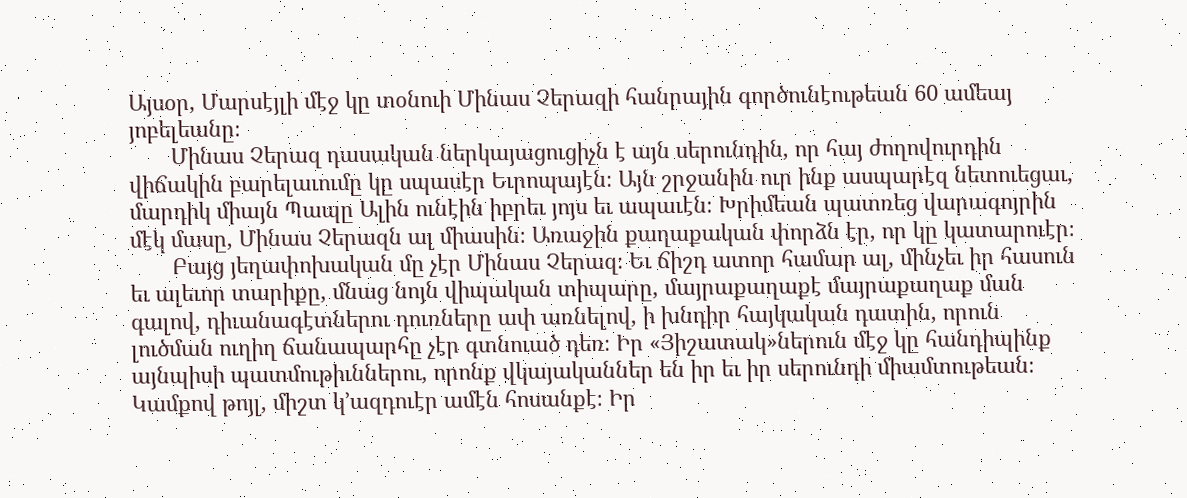Այսօր, Մարսէյլի մէջ կը տօնուի Մինաս Չերազի հանրային գործունէութեան 60 ամեայ յոբելեանը։
       Մինաս Չերազ դասական ներկայացուցիչն է այն սերունդին, որ հայ ժողովուրդին վիճակին բարելաւումը կը սպասէր Եւրոպայէն։ Այն շրջանին ուր ինք ասպարէզ նետուեցաւ, մարդիկ միայն Պապը Ալին ունէին իբրեւ յոյս եւ ապաւէն։ Խրիմեան պատռեց վարագոյրին մէկ մասը, Մինաս Չերազն ալ միասին։ Առաջին քաղաքական փորձն էր, որ կը կատարուէր։
       Բայց յեղափոխական մը չէր Մինաս Չերազ։ Եւ ճիշդ ատոր համար ալ, մինչեւ իր հասուն եւ ալեւոր տարիքը, մնաց նոյն վիպական տիպարը, մայրաքաղաքէ մայրաքաղաք ման գալով, դիւանագէտներու դուռները ափ առնելով, ի խնդիր հայկական դատին, որուն լուծման ուղիղ ճանապարհը չէր գտնուած դեռ։ Իր «Յիշատակ»ներուն մէջ կը հանդիպինք այնպիսի պատմութիւններու, որոնք վկայականներ են իր եւ իր սերունդի միամտութեան։ Կամքով թոյլ, միշտ կ’ազդուէր ամէն հոսանքէ։ Իր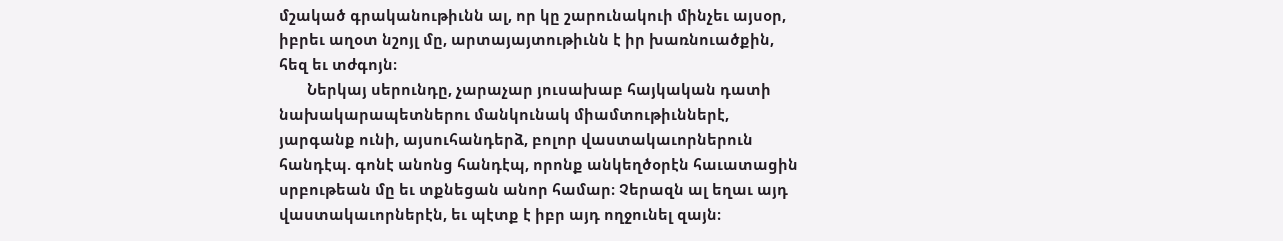մշակած գրականութիւնն ալ, որ կը շարունակուի մինչեւ այսօր, իբրեւ աղօտ նշոյլ մը, արտայայտութիւնն է իր խառնուածքին, հեզ եւ տժգոյն։
       Ներկայ սերունդը, չարաչար յուսախաբ հայկական դատի նախակարապետներու մանկունակ միամտութիւններէ, յարգանք ունի, այսուհանդերձ, բոլոր վաստակաւորներուն հանդէպ. գոնէ անոնց հանդէպ, որոնք անկեղծօրէն հաւատացին սրբութեան մը եւ տքնեցան անոր համար։ Չերազն ալ եղաւ այդ վաստակաւորներէն, եւ պէտք է իբր այդ ողջունել զայն։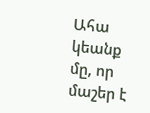Ահա կեանք մը, որ մաշեր է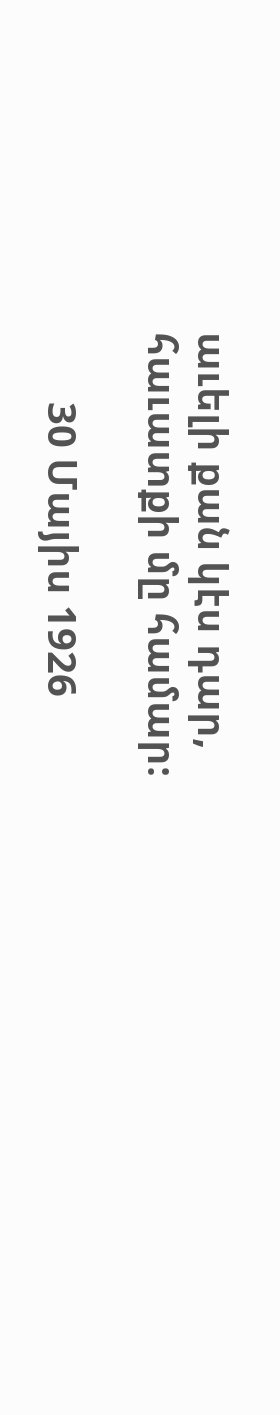աւելի քան կէս դար, հաւատքի մը համար։

       30 Մայիս 1926